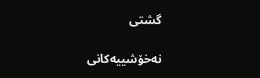گشتی

نەخۆشییەکانی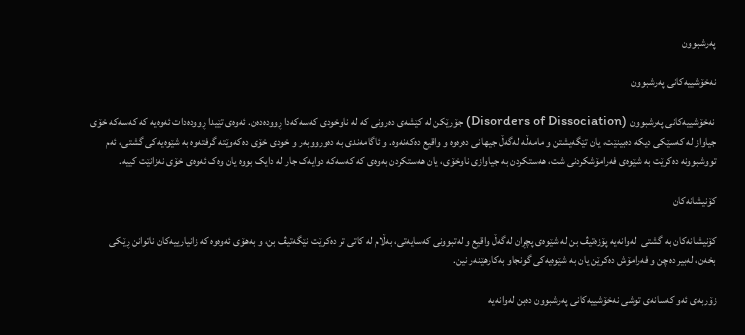پەرشبوون

نەخۆشییەکانی پەرشبوون

 نەخۆشییەکانی پەرشبوون (Disorders of Dissociation) جۆرێکن لە کێشەی دەرونی کە لە ناوخودی کەسەکەدا ڕوودەدەن. ئەوەی تێیدا ڕوودەدات ئەوەیە کە کەسەکە خۆی  جیاواز لە کەسێکی دیکە دەبینێت، یان تێگەیشتن و مامەڵە لەگەڵ جیهانی دەرەوە و واقیع دەکەنەوە. و ئاگامەندی بە دەورووبەر و خودی خۆی دەکەوێتە گرفتەوە بە شێوەیەکی گشتی، ئەم تووشبوونە دەکرێت بە شێوەی فەرامۆشکردنی شت، هەستکردن بە جیاوازی ناوخۆی، یان هەستکردن بەوەی کە کەسەکە دوایەک جار لە دایک بووە یان وەک ئەوەی خۆی نەزانێت کییە.

کۆنیشانەکان

کۆنیشانەکان بە گشتی  لەوانەیە پۆزەتیڤ بن لە شێوەی پچڕان لەگەڵ واقیع و لەتبوونی کەسایەتی، بەڵام لە کاتی تر دەکرێت نێگەتیڤ بن، و بەھۆی ئەوەوە کە زانیارییەکان ناتوانن ڕێکی بخەن، لەبیر دەچن و فەرامۆش دەکرێن یان بە شێوەیەکی گونجاو بەکارهێنەر نین.

زۆربەی ئەو کەسانەی توشی نەخۆشییەکانی پەرشبوون دەبن لەوانەیە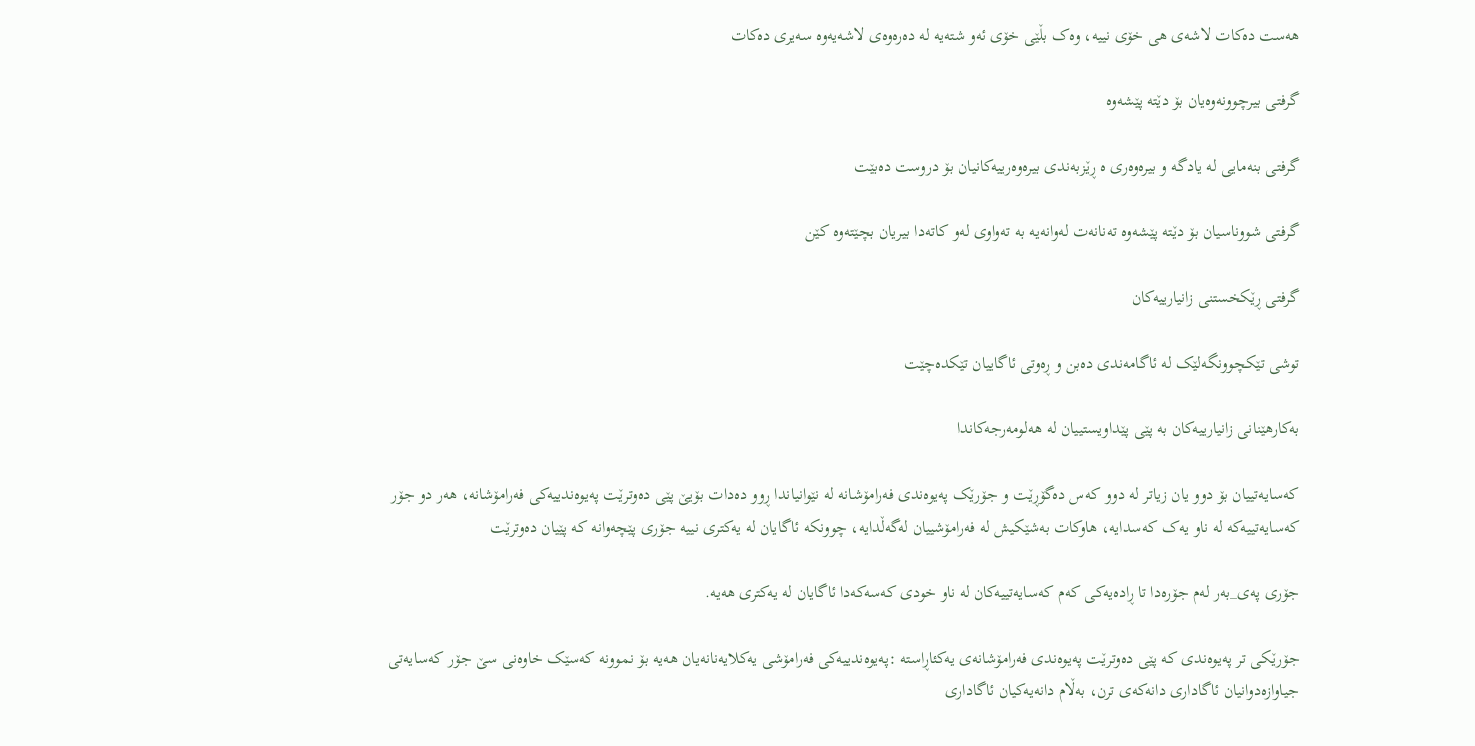هەست دەکات لاشەی هی خۆی نییە، وەک بڵێی خۆی ئەو شتەیە لە دەرەوەی لاشەیەوە سەیری دەکات

گرفتی بیرچوونەوەیان بۆ دێتە پێشەوە

گرفتی بنەمایی لە یادگە و بیرەوەری ە ڕێزبەندی بیرەوەرییەکانیان بۆ دروست دەبێت

گرفتی شووناسیان بۆ دێتە پێشەوە تەنانەت لەوانەیە بە تەواوی لەو کاتەدا بیریان بچێتەوە کێن

گرفتی ڕێکخستنی زانیارییەکان

توشی تێکچوونگەلێک لە ئاگامەندی دەبن و ڕەوتی ئاگاییان تێکدەچێت

بەکارهێنانی زانیارییەکان بە پێی پێداویستییان لە هەلومەرجەکاندا

کەسایەتییان بۆ دوو یان زیاتر لە دوو کەس دەگۆڕێت و جۆرێک پەیوەندی فەرامۆشانە لە نێوانیاندا ڕوو دەدات بۆیێ پێی دەوترێت پەیوەندییەکی فەرامۆشانە، هەر دو جۆر کەسایەتییەکە لە ناو یەک کەسدایە، هاوکات بەشێکیش لە فەرامۆشییان لەگەڵدایە، چوونکە ئاگایان لە یەکتری نییە جۆری پێچەوانە کە پێیان دەوترێت

جۆری پەی_بەر لەم جۆرەدا تا ڕادەیەکی کەم کەسایەتییەکان لە ناو خودی کەسەکەدا ئاگایان لە یەکتری هەیە.

جۆرێکی تر پەیوەندی کە پێی دەوترێت پەیوەندی فەرامۆشانەی یەکئاڕاستە :پەیوەندییەکی فەرامۆشی یەکلایەنانەیان هەیە بۆ نموونە کەسێک خاوەنی سێ جۆر کەسایەتی جیاوازەدوانیان ئاگاداری دانەکەی ترن، بەڵام دانەیەکیان ئاگاداری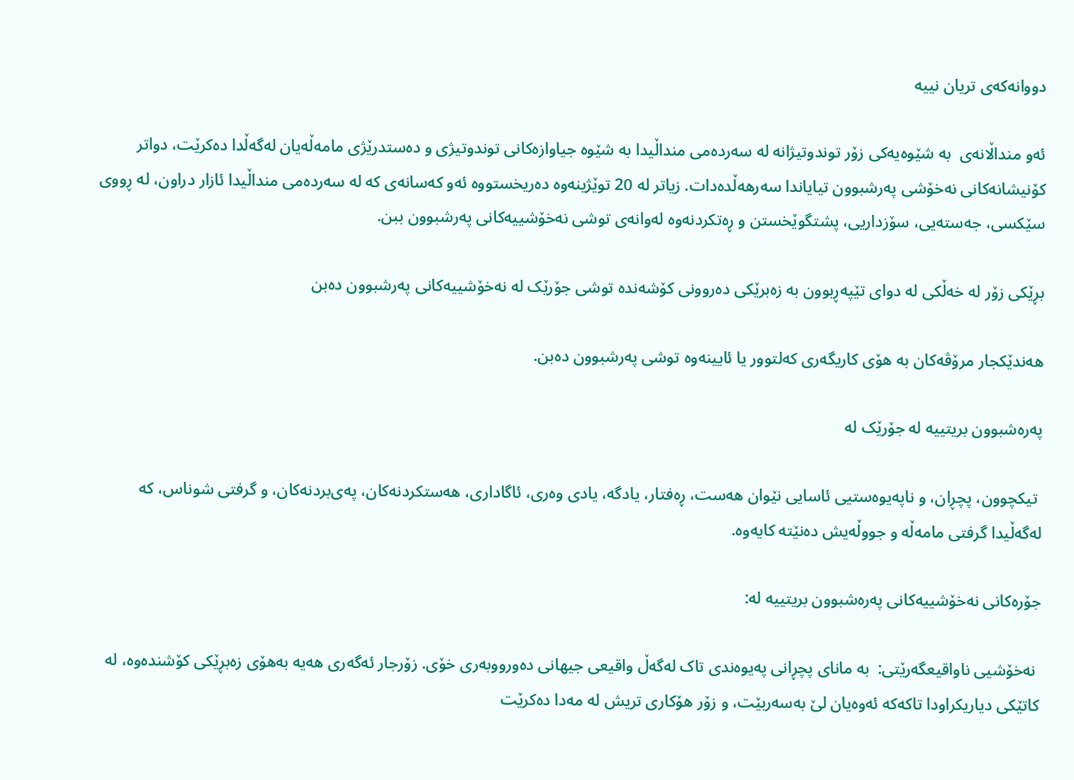دووانەکەی تریان نییە

ئەو منداڵانەی  بە شێوەیەکی زۆر توندوتیژانە لە سەردەمی منداڵیدا بە شێوە جیاوازەکانی توندوتیژی و دەستدرێژی مامەڵەیان لەگەڵدا دەکرێت، دواتر کۆنیشانەکانی نەخۆشی پەرشبوون تیایاندا سەرهەڵدەدات. زیاتر لە 20 توێژینەوە دەریخستووە ئەو کەسانەی کە لە سەردەمی منداڵیدا ئازار دراون، لە ڕووی سێکسی، جەستەیی، سۆزداریی، پشتگوێخستن و ڕەتکردنەوە لەوانەی توشی نەخۆشییەکانی پەرشبوون ببن.

بڕێکی زۆر لە خەڵکی لە دوای تێپەڕبوون بە زەبرێکی دەروونی کۆشەندە توشی جۆرێک لە نەخۆشییەکانی پەرشبوون دەبن

هەندێکجار مرۆڤەکان بە هۆی کاریگەری کەلتوور یا ئایینەوە توشی پەرشبوون دەبن.

پەرەشبوون بریتییە لە جۆرێک لە

 تیکچوون، پچڕان، و ناپەیوەستیی ئاسایی نێوان هەست، ڕەفتار، یادگە، یادی وەری، ئاگاداری، هەستکردنەکان، پەی‌بردنەکان، و گرفتی شوناس، کە لەگەڵیدا گرفتی مامەڵە و جووڵەیش دەنێتە کایەوە.

جۆرەکانی نەخۆشییەکانی پەرەشبوون بریتییە لە:

 نەخۆشیی ناواقیعگەرێتی:  بە مانای پچڕانی پەیوەندی تاک لەگەڵ واقیعی جیهانی دەورووبەری خۆی. زۆرجار ئەگەری هەیە بەهۆی زەبڕێکی کۆشندەوە، لە کاتێکی دیاریکراودا تاکەکە ئەوەیان لێ بەسەربێت، و زۆر هۆکاری تریش لە مەدا دەکرێت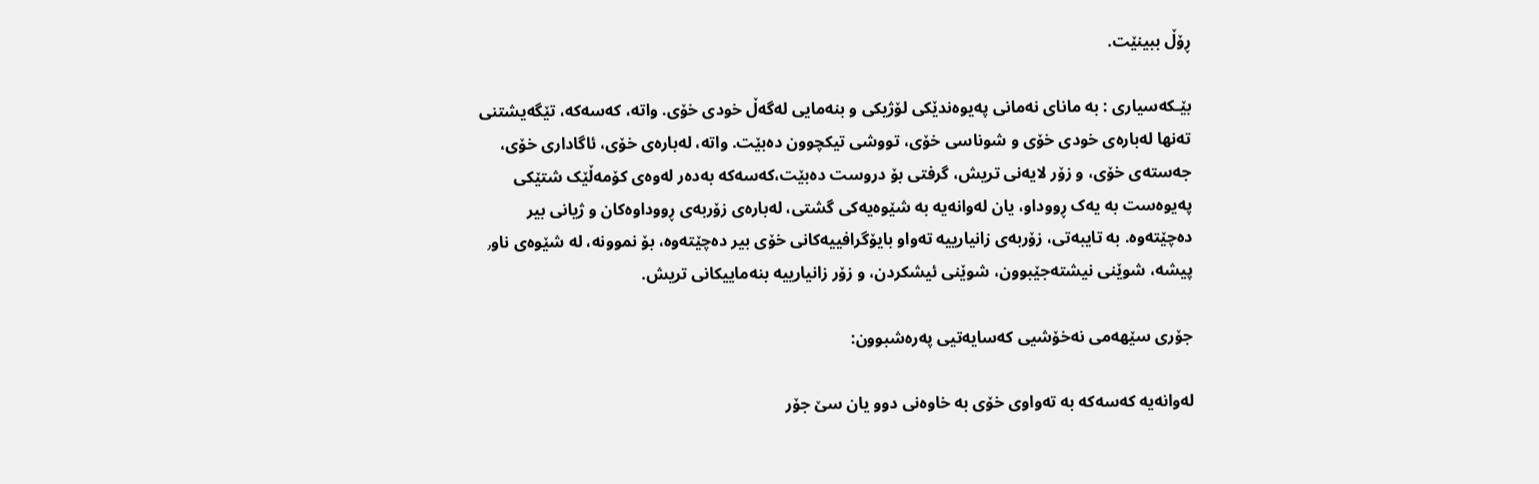ڕۆڵ ببینێت.

بێـکەسیاری : بە مانای نەمانی پەیوەندێکی لۆژیکی و بنەمایی لەگەڵ خودی خۆی. واتە، کەسەکە، تێگەیشتنی تەنها لەبارەی خودی خۆی و شوناسی خۆی، تووشی تیکچوون دەبێت. واتە، لەبارەی خۆی، ئاگاداری خۆی، جەستەی خۆی، و زۆر لایەنی تریش، گرفتی بۆ دروست دەبێت،کەسەکە بەدەر لەوەی کۆمەڵێک شتێکی پەیوەست بە یەک ڕووداو، یان لەوانەیە بە شێوەیەکی گشتی، لەبارەی زۆربەی ڕووداوەکان و ژیانی بیر دەچێتەوە. بە تایبەتی، زۆربەی زانیارییە تەواو بایۆگرافییەکانی خۆی بیر دەچێتەوە، بۆ نموونە، لە شێوەی ناو٫ پیشە، شوێنی نیشتەجێبوون، شوێنی ئیشکردن، و زۆر زانیارییە بنەماییکانی تریش.

جۆری سێهەمی نەخۆشیی کەسایەتیی پەرەشبوون:

لەوانەیە کەسەکە بە تەواوی خۆی بە خاوه‌نی دوو یان سێ جۆر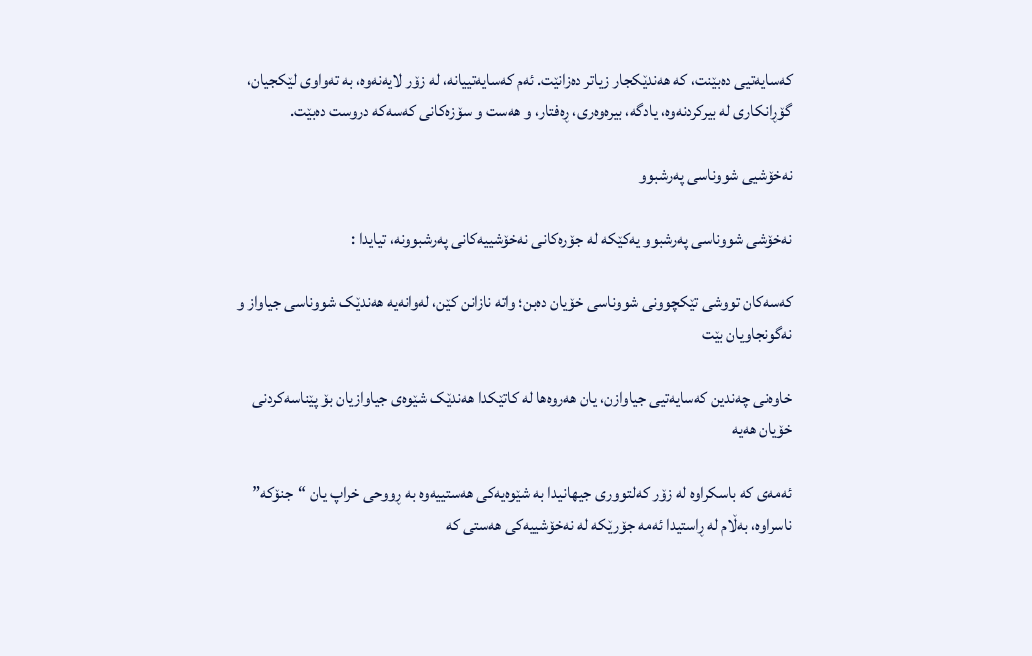کەسایەتیی دەبێنت، کە هەندێكجار زیاتر دەزانێت. ئەم کەسایەتییانە، لە زۆر لایەنەوە، بە تەواوی لێکجیان، گۆڕانکاری لە بیرکردنەوە، یادگە، بیرەوەری، ڕەفتار، و هەست و سۆزەکانی کەسەکە دروست دەبێت.

نەخۆشیی شووناسی پەرشبوو

نه‌خۆشی شووناسی پەرشبوو یەکێکە لە جۆرەکانی نه‌خۆشییەکانی پەرشبوونە، تیایدا :

کەسەکان تووشی تێکچوونی شووناسی خۆیان دەبن؛ واتە نازانن کێن، لەوانەیە هەندێک شووناسی جیاواز و نەگونجاویان بێت

خاوەنی چەندین کەسایەتیی جیاوازن، یان هەروەها لە کاتێکدا هەندێک شێوەی جیاوازیان بۆ پێناسەکردنی خۆیان هەیە

ئەمەی کە باسکراوە لە زۆر کەلتووری جیهانیدا بە شێوەیەکی هەستییەوە بە ڕووحی خراپ یان “جنۆکە” ناسراوە، بەڵام لە ڕاستیدا ئەمە جۆرێکە لە نه‌خۆشییەکی هەستی کە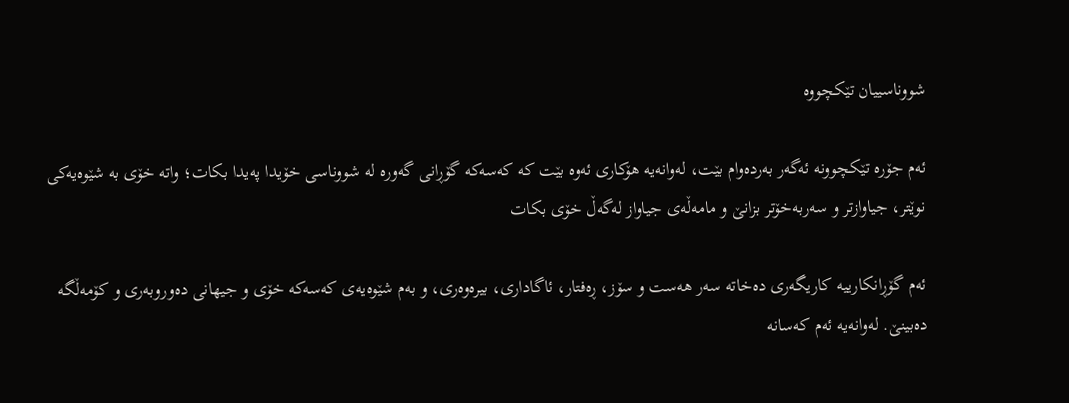شووناسییان تێکچووە

ئەم جۆرە تێکچوونە ئەگەر بەردەوام بێت، لەوانەیە هۆکاری ئەوە بێت کە کەسەکە گۆڕانی گەورە لە شووناسی خۆیدا پەیدا بکات؛ واتە خۆی بە شێوەیەکی نوێتر، جیاوازتر و سەربەخۆتر بزانێ و مامەڵەی جیاواز لەگەڵ خۆی بکات

ئەم گۆڕانکارییە کاریگەری دەخاتە سەر هەست و سۆز، ڕەفتار، ئاگاداری، بیرەوەری، و بەم شێوەیەی کەسەکە خۆی و جیهانی دەوروبەری و کۆمەڵگە دەبینێ. لەوانەیە ئەم کەسانە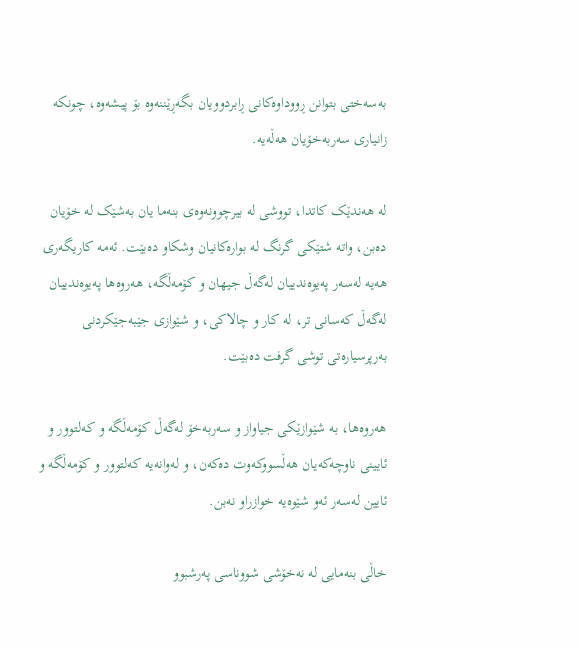بەسەختی بتوانن ڕووداوەکانی ڕابردوویان بگەڕێننەوە بۆ پیشەوە، چونکە زانیاری سەربەخۆیان هەڵەیە.

لە هەندێک کاتدا، تووشی له‌ بیرچوونەوەی بنەما یان بەشێک لە خۆیان دەبن، واتە شتێکی گرنگ لە بوارەکانیان وشکاو دەبێت. ئەمە کاریگەری هەیە لەسەر پەیوەندییان لەگەڵ جیهان و کۆمەڵگە، هەروەها پەیوەندییان لەگەڵ کەسانی تر، لە کار و چالاکی، و شێوازی جێبەجێکردنی بەرپرسیارەتی توشی گرفت دەبێت.

هەروەها، بە شێوازێکی جیاواز و سەربەخۆ لەگەڵ کۆمەڵگە و کەلتوور و ئایینی ناوچەکەیان هەڵسووکەوت دەکەن، و لەوانەیە کەلتوور و کۆمەڵگە و ئایین لەسەر ئەو شێوەیە خوازراو نەبن.

خاڵی بنەمایی لە نەخۆشی شووناسی پەرشبوو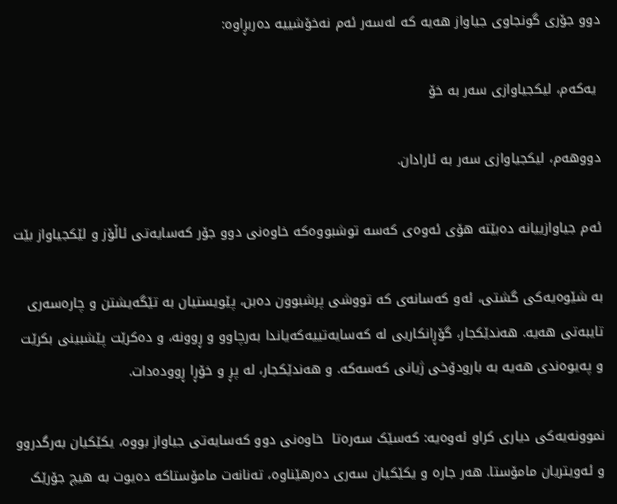دوو جۆری گونجاوی جیاواز هەیە کە لەسەر ئەم نەخۆشییە دەربڕاوە:

 یەکەم، لیكجیاوازی سەر بە خۆ

دووهەم، لیكجیاوازی سەر بە ئارادان.

ئەم جیاوازییانە دەبێتە هۆی ئەوەی کەسە توشبووەکە خاوەنی دوو جۆر کەسایەتی ئاڵۆز و لێکجیاواز بێت

بە شێوەیەکی گشتی، ئەو کەسانەی کە تووشی پرشبوون دەبن، پێویستیان بە تێگەیشتن و چارەسەری تایبەتی هەیە. هەندێکجار، گۆڕانکاریی لە کەسایەتییەکەیاندا بەرچاوو و ڕوونە، و دەکرێت پێشبینی بکرێت و پەیوەندی هەیە بە بارودۆخی ژیانی کەسەکە. و هەندێکجار، لە پڕ و خۆڕا ڕوودەدات.

نموونەیەکی دیاری کراو ئەوەیە: کەسێک سەرەتا  خاوەنی دوو کەسایەتی جیاواز بووە، یکێکیان بەرگدروو و ئەویتریان مامۆستا. هەر جارە و یكێکیان سەری دەرهێناوە، تەنانەت مامۆستاکە دەیوت بە هیچ جۆرێک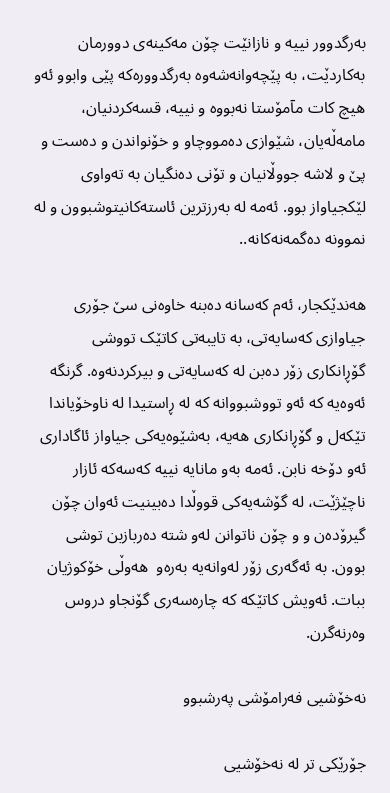بەرگدوور نییە و نازانێت چۆن مەکینەی دوورمان بەکاردێت، بە پێچەوانەشەوە بەرگدوورەکە پێی وابوو ئەو هیچ کات مآمۆستا نەبووە و نییە، قسەکردنیان، مامەڵەیان، شێوازی دەمووچاو و خۆنواندن و دەست و پێ و لاشە جووڵانیان و تۆنی دەنگیان بە تەواوی لێکجیاواز بوو. ئەمە لە بەرزترین ئاستەکانیتوشبوون و لە نموونە دەگمەنەکانە..

هەندێکجار، ئەم کەسانە دەبنە خاوەنی سێ جۆری جیاوازی کەسایەتی، بە تایبەتی کاتێک تووشی گۆڕانکاری زۆر دەبن لە کەسایەتی و بیرکردنەوە. گرنگە ئەوەیە کە ئەو تووشبووانە کە لە ڕاستیدا لە ناوخۆیاندا تێکەل و گۆڕانکاری هەیە، بەشێوەیەکی جیاواز ئاگاداری ئەو دۆخە نابن. ئەمە بەو مانایە نییە کەسەکە ئازار ناچێژێت، لە گۆشەیەکی قووڵدا دەبینیت ئەوان چۆن گیرۆدەن و و چۆن ناتوانن لەو شتە دەربازبن توشی بوون. بە ئەگەری زۆر لەوانەیە بەرەو  هەوڵی خۆکوژیان ببات. ئەویش کاتێکە کە چارەسەری گۆنجاو دروس وەرنەگرن.

نەخۆشیی فەرامۆشی پەرشبوو

جۆرێکی تر لە نەخۆشیی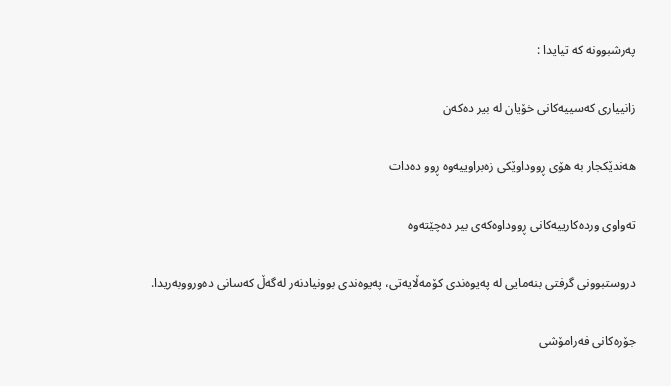پەرشبوونە کە تیایدا :

زانییاری کەسییەکانی خۆیان لە بیر دەکەن

هەندێکجار بە هۆی ڕووداوێکی زەبراوییەوە ڕوو دەدات

تەواوی وردەکارییەکانی ڕووداوەکەی بیر دەچێتەوە

دروستبوونی گرفتی بنەمایی لە پەیوەندی کۆمەڵایەتی، پەیوەندی بوونیادنەر لەگەڵ کەسانی دەورووبەریدا.

جۆرەکانی فەرامۆشی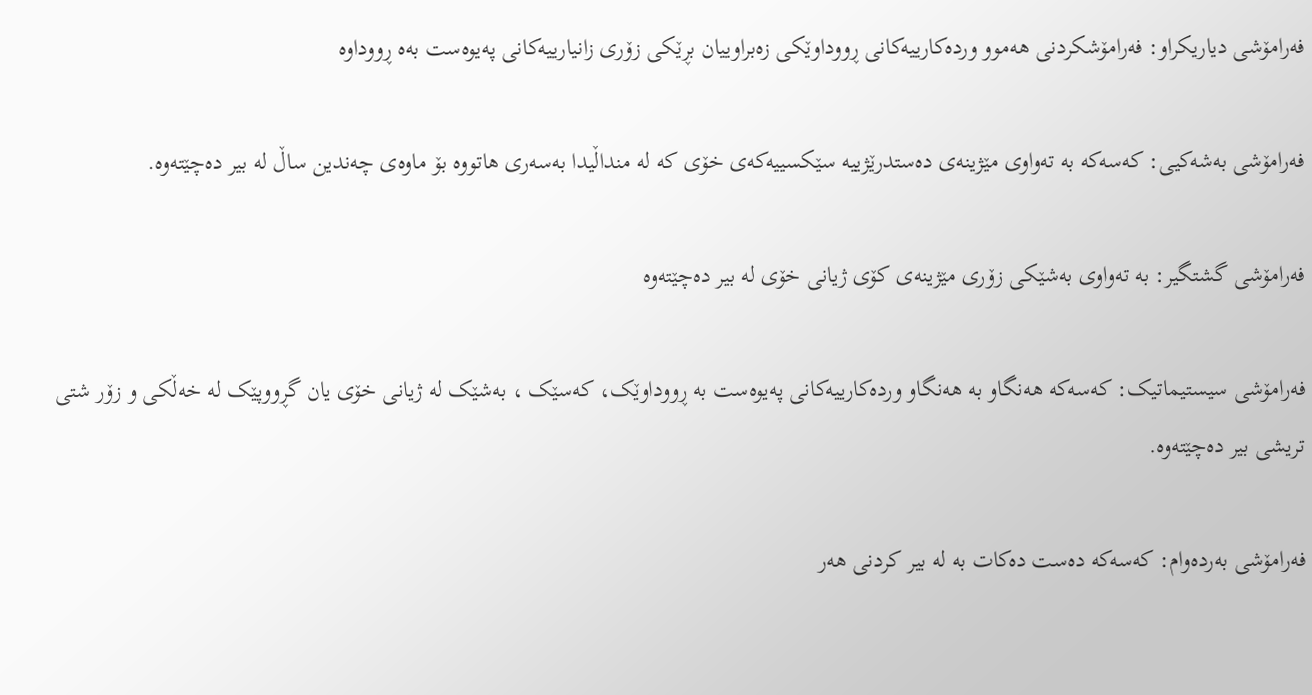فەرامۆشی دیاریکراو: فەرامۆشکردنی هەموو وردەکارییەکانی ڕووداوێکی زەبراوییان بڕێکی زۆری زانیارییەکانی پەیوەست بەە ڕووداوە

فەرامۆشی بەشەکیی: کەسەکە بە تەواوی مێژینەی دەستدرێژییە سێکسییەکەی خۆی کە لە منداڵیدا بەسەری هاتووە بۆ ماوەی چەندین ساڵ لە بیر دەچێتەوە.

فەرامۆشی گشتگیر: بە تەواوی بەشێکی زۆری مێژینەی کۆی ژیانی خۆی لە بیر دەچێتەوە

فەرامۆشی سیستیماتیک: کەسەکە هەنگاو بە هەنگاو وردەکارییەکانی پەیوەست بە ڕووداوێک، کەسێک ، بەشێک لە ژیانی خۆی یان گڕووپێک لە خەڵکی و زۆر شتی تریشی بیر دەچێتەوە.

فەرامۆشی بەردەوام: کەسەکە دەست دەکات بە لە بیر کردنی هەر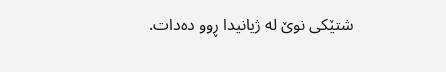شتێکی نوێ لە ژیانیدا ڕوو دەدات.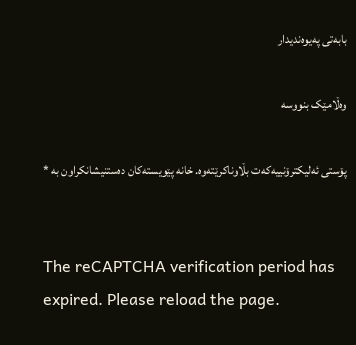بابەتی پەیوەندیدار

وەڵامێک بنووسە

پۆستی ئەلیکترۆنییەکەت بڵاوناکرێتەوە. خانە پێویستەکان دەستنیشانکراون بە *


The reCAPTCHA verification period has expired. Please reload the page.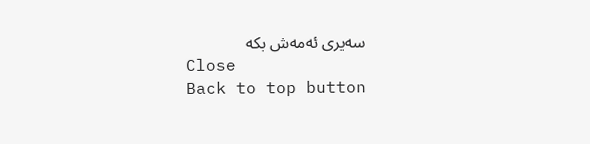سەیری ئەمەش بکە
Close
Back to top button